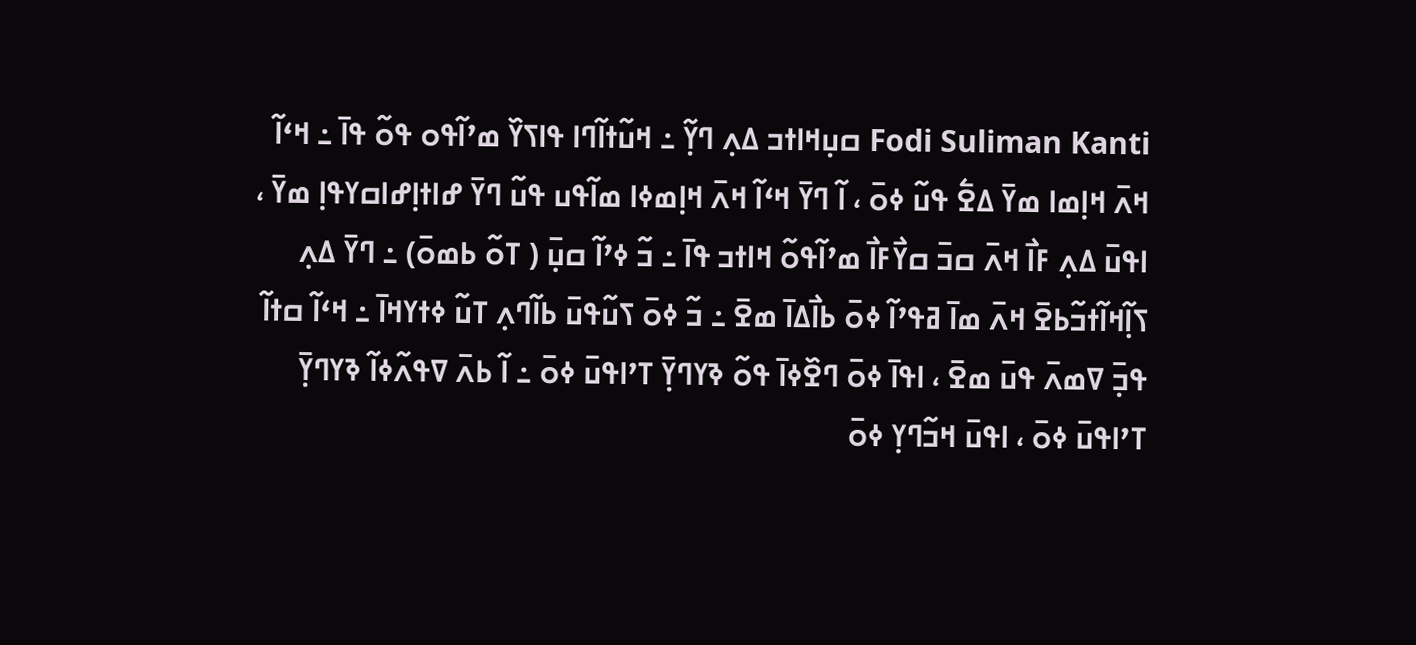Fodi Suliman Kanti ߛߎ߲ߞߊߙߏ ߡߍ߲ ߣߌ߲߬ ߸ ߞߎ߬ߙߊ߬ߣߊ ߟߊߖߌ߰ ߘߴߊ߬ߟߋ ߟߋ߬ ߟߊ߫ ߸ ߞߵߊ߬ ߞߍ߫ ߞߊ߲ߘߊ ߘߌ߫ ߡߐ߱ ߟߎ߬ ߦߋ߫ ، ߊ߬ ߣߌ߫ ߞߵߊ߬ ߞߍ߫ ߞߊ߲ߘߦߊ ߘߊ߬ߟߎ ߟߎ߬ ߣߌ߫ ߝߊߙߊ߲ߝߊߛߌߟߊ߲ ߘߌ߫ ، ߊߟߎ߫ ߡߍ߲ ߓߊ߯ ߞߍ߫ ߛߏ߫ ߛߌ߯ߓߊ߯ ߘߴߊ߬ߟߋ߬ ߞߊߙߏ ߟߊ߫ ߸ ߏ߬ ߦߴߊ߬ ߛߎ߲߫ ( ߠߋ߬ ߕߘߋ߫) ߸ ߣߌ߫ ߡߍ߲ ߖߊ߲߬ߞߊ߬ߙߏ߬ߕߐ߫ ߞߍ߫ ߘߊ߫ ߥߟߴߊ߬ ߦߋ߫ ߕߊ߯ߡߊ߫ ߘߐ߫ ߸ ߏ߬ ߦߋ߫ ߖߎ߬ߟߎ߫ ߕߊ߬ߣߍ߲ ߠߎ߬ ߦߙߌߞߊ߫ ߸ ߞߵߊ߬ ߛߙߊ߬ ߟߏ߲߫ ߜߘߍ߫ ߟߎ߫ ߘߐ߫ ، ߊߟߊ߫ ߦߋ߫ ߣߐ߰ߦߊ߫ ߟߋ߬ ߢߌߣߌ߲߫ ߠߴߊߟߎ߫ ߦߋ߫ ߸ ߊ߬ ߕߍ߫ ߜߟߍ߬ߦߊ߬ ߢߌߣߌ߲߫ ߠߴߊߟߎ߫ ߦߋ߫ ، ߊߟߎ߫ ߞߏ߬ߣߌ߲ ߦߋ߫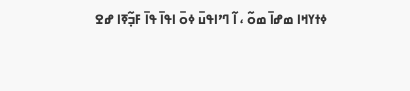ߦߙߌߞߊ ߘߝߊ߫ ߘߋ߬ ، ߊ߬ ߣߴߊߟߎ߫ ߦߋ߫ ߊߟߊ߫ ߟߊ߫ ߓߏ߲߬ߧߊ ߝߐ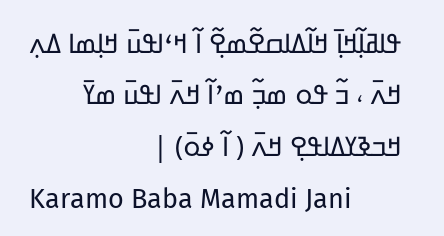ߟߊߥߊ߲߬ߞߊ߲߫ ߞߊ߬ߡߊߛߐ߬ߘߐ߲߬ ߊ߬ ߞߵߊߟߎ߫ ߞߊ߲ߘߊ ߡߍ߲ ߞߍ߫ ، ߏ߬ ߟߋ ߘߏ߲߬ ߘߴߊ߬ ߞߍ߫ ߊߟߎ߫ ߘߌ߫ ߞߏߢߌߡߊߟߐ߲ ߞߍ߫ ( ߊ߬ ߦߋ߫) |
Karamo Baba Mamadi Jani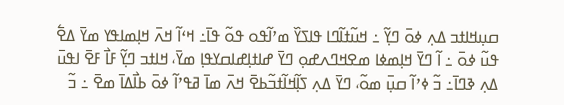ߛߎ߲ߞߊߙߏ ߡߍ߲ ߦߋ߫ ߣߌ߲߬ ߸ ߞߎ߬ߙߊ߬ߣߊ ߟߊߖߌ߰ ߘߴߊ߬ߟߋ ߟߋ߬ ߟߊ߫߸ ߞߵߊ߬ ߞߍ߫ ߞߊ߲ߘߊߟߌ ߘߌ߫ ߡߐ߱ ߟߎ߬ ߦߋ߫ ߸ ߊ߬ ߣߌ߫ ߞߊ߲ߘߦߊ ߘߐߞߣߍߝߋ߲ ߣߌ߫ ߝߊߙߊ߲ߝߊߛߌߟߊ߲ ߘߌ߫، ߞߊߙߏ ߣߌ߲߬ ߓߊ߯ ߓߐ߫ ߊߟߎ߫ ߡߍ߲ ߢߣߊ߫߸ ߏ߬ ߦߴߊ߬ ߛߎ߲߫ ߘߋ߬، ߣߌ߫ ߡߍ߲ ߖߊ߲߬ߞߊ߬ߙߏ߬ߕߐ߫ ߞߍ߫ ߘߊ߫ ߥߟߴߊ߬ ߦߋ߫ ߕߊ߯ߡߊ߫ ߘߐ߫ ߸ ߏ߬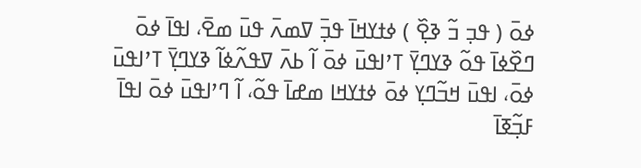ߦߋ߫ ( ߟߏ߲ ߏ߬ ߢߐ߲߰ ) ߦߙߌߞߊ߫ ߟߏ߲߫ ߜߘߍ߫ ߟߎ߫ ߘߐ߫، ߊߟߊ߫ ߦߋ߫ ߣߐ߰ߦߊ߫ ߟߋ߬ ߢߌߣߌ߲߫ ߠߴߊߟߎ߫ ߦߋ߫ ߊ߬ ߕߍ߫ ߜߟߍ߬ߦߊ߬ ߢߌߣߌ߲߫ ߠߴߊߟߎ߫ ߦߋ߫، ߊߟߎ߫ ߞߏ߬ߣߌ߲ ߦߋ߫ ߦߙߌߞߊ ߘߝߊ߫ ߟߋ߬، ߊ߬ ߣߴߊߟߎ߫ ߦߋ߫ ߊߟߊ߫ ߓߏ߲߬ߧߊ߫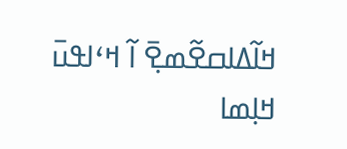ߞߊ߬ߡߊߛߐ߬ߘߐ߲߫ ߊ߬ ߞߵߊߟߎ߫ ߞߊ߲ߘߊ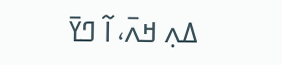ߡߍ߲ ߞߍ߫، ߊ߬ ߣߌ߫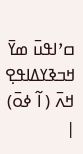ߛߴߊߟߎ߫ ߘߌ߫ ߞߏߢߌߡߊߟߐ߲ ߞߍ߫ ( ߊ߬ ߦߋ߫) |